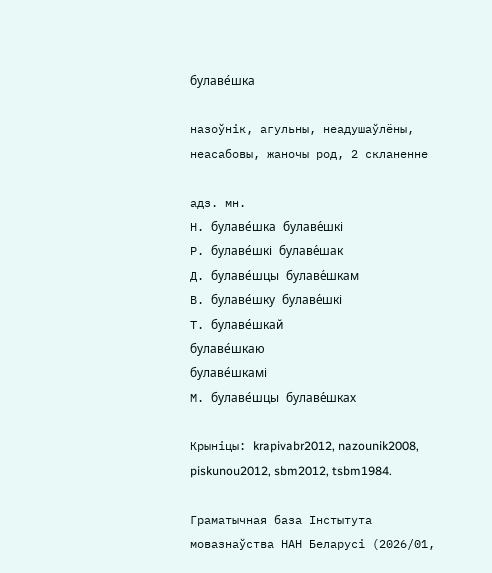булаве́шка

назоўнік, агульны, неадушаўлёны, неасабовы, жаночы род, 2 скланенне

адз. мн.
Н. булаве́шка булаве́шкі
Р. булаве́шкі булаве́шак
Д. булаве́шцы булаве́шкам
В. булаве́шку булаве́шкі
Т. булаве́шкай
булаве́шкаю
булаве́шкамі
М. булаве́шцы булаве́шках

Крыніцы: krapivabr2012, nazounik2008, piskunou2012, sbm2012, tsbm1984.

Граматычная база Інстытута мовазнаўства НАН Беларусі (2026/01,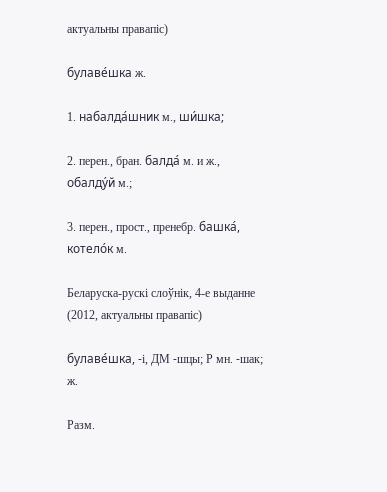актуальны правапіс)

булаве́шка ж.

1. набалда́шник м., ши́шка;

2. перен., бран. балда́ м. и ж., обалду́й м.;

3. перен., прост., пренебр. башка́, котело́к м.

Беларуска-рускі слоўнік, 4-е выданне (2012, актуальны правапіс)

булаве́шка, ‑і, ДМ ‑шцы; Р мн. ‑шак; ж.

Разм.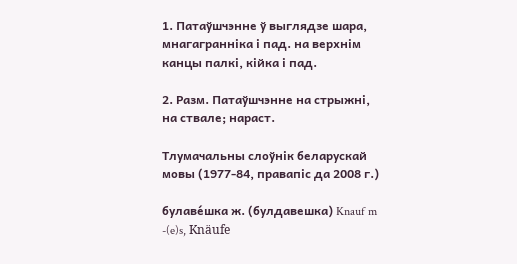1. Патаўшчэнне ў выглядзе шара, мнагагранніка і пад. на верхнім канцы палкі, кійка і пад.

2. Разм. Патаўшчэнне на стрыжні, на ствале; нараст.

Тлумачальны слоўнік беларускай мовы (1977-84, правапіс да 2008 г.)

булаве́шка ж. (булдавешка) Knauf m -(e)s, Knäufe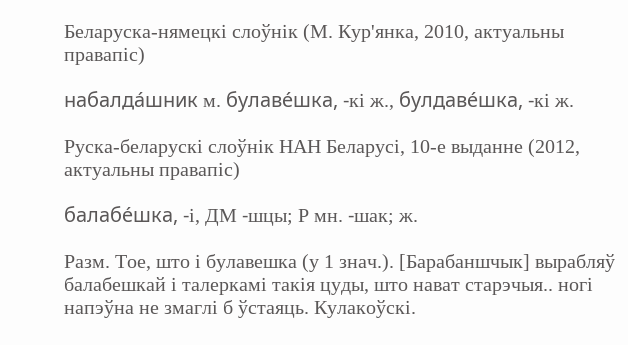Беларуска-нямецкі слоўнік (М. Кур'янка, 2010, актуальны правапіс)

набалда́шник м. булаве́шка, -кі ж., булдаве́шка, -кі ж.

Руска-беларускі слоўнік НАН Беларусі, 10-е выданне (2012, актуальны правапіс)

балабе́шка, ‑і, ДМ ‑шцы; Р мн. ‑шак; ж.

Разм. Тое, што і булавешка (у 1 знач.). [Барабаншчык] вырабляў балабешкай і талеркамі такія цуды, што нават старэчыя.. ногі напэўна не змаглі б ўстаяць. Кулакоўскі.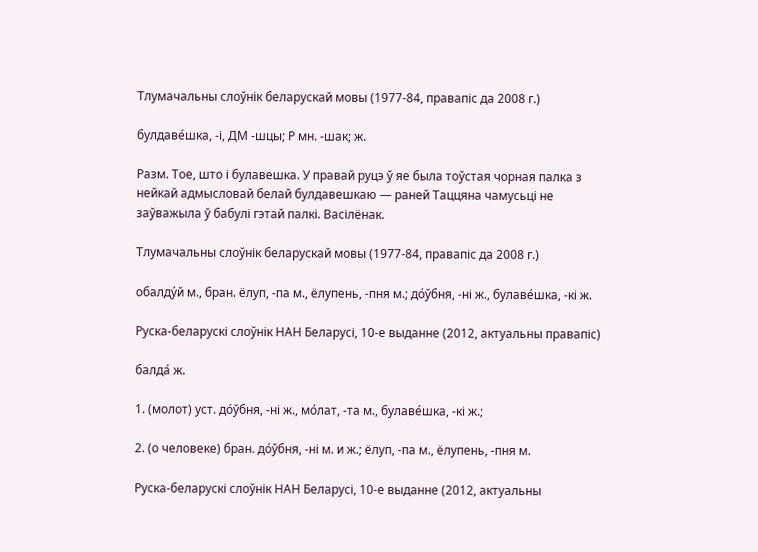Тлумачальны слоўнік беларускай мовы (1977-84, правапіс да 2008 г.)

булдаве́шка, ‑і, ДМ ‑шцы; Р мн. ‑шак; ж.

Разм. Тое, што і булавешка. У правай руцэ ў яе была тоўстая чорная палка з нейкай адмысловай белай булдавешкаю — раней Таццяна чамусьці не заўважыла ў бабулі гэтай палкі. Васілёнак.

Тлумачальны слоўнік беларускай мовы (1977-84, правапіс да 2008 г.)

обалду́й м., бран. ёлуп, -па м., ёлупень, -пня м.; до́ўбня, -ні ж., булаве́шка, -кі ж.

Руска-беларускі слоўнік НАН Беларусі, 10-е выданне (2012, актуальны правапіс)

балда́ ж.

1. (молот) уст. до́ўбня, -ні ж., мо́лат, -та м., булаве́шка, -кі ж.;

2. (о человеке) бран. до́ўбня, -ні м. и ж.; ёлуп, -па м., ёлупень, -пня м.

Руска-беларускі слоўнік НАН Беларусі, 10-е выданне (2012, актуальны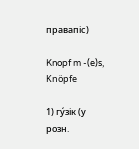правапіс)

Knopf m -(e)s, Knöpfe

1) гу́зік (у розн.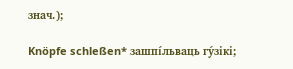знач.);

Knöpfe schleßen* зашпі́льваць гу́зікі;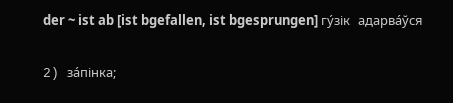der ~ ist ab [ist bgefallen, ist bgesprungen] гу́зік адарва́ўся

2) за́пінка;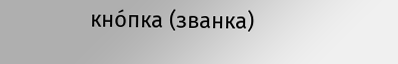кно́пка (званка)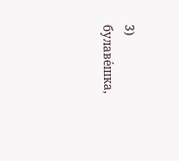3) булаве́шка,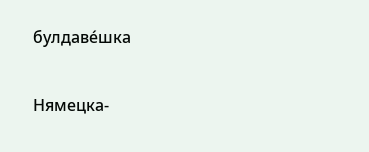булдаве́шка

Нямецка-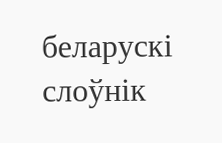беларускі слоўнік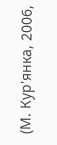(М. Кур'янка, 2006,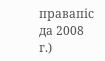правапіс да 2008 г.)